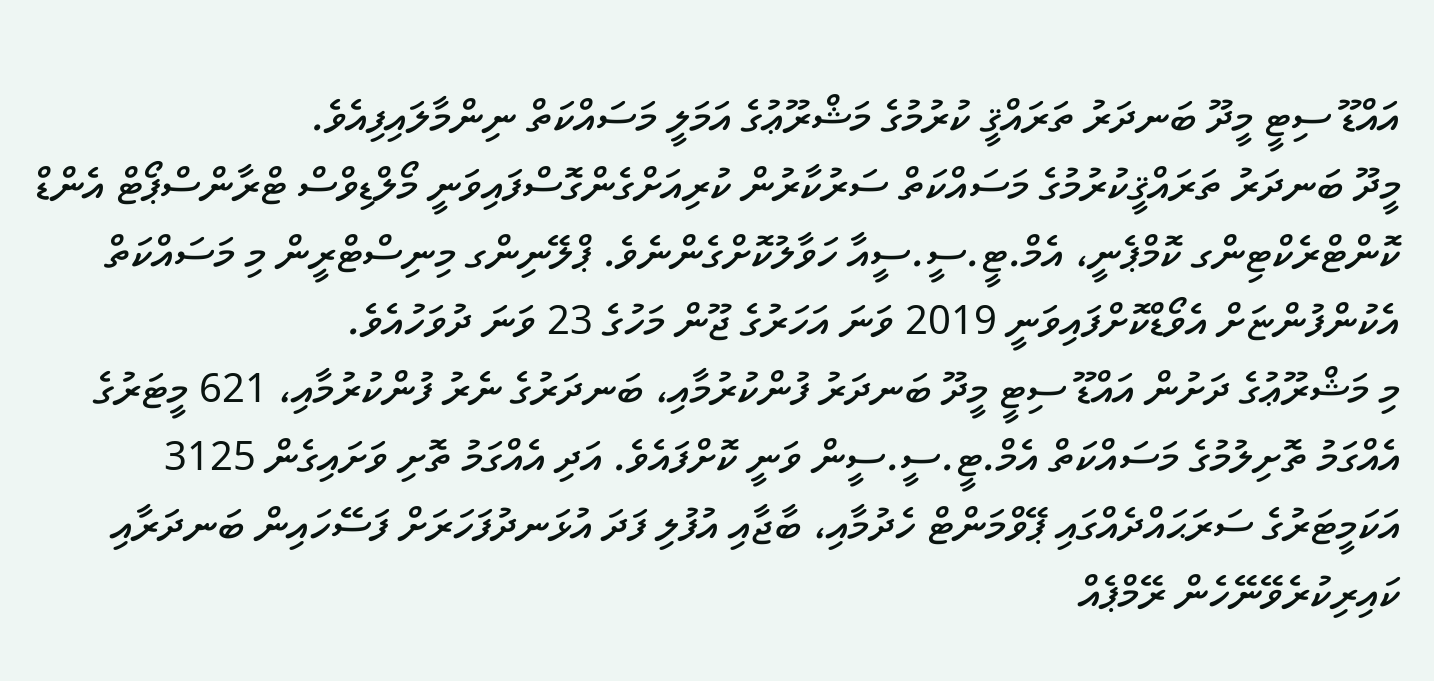އައްޑޫ ސިޓީ މީދޫ ބަނދަރު ތަރައްޤީ ކުރުމުގެ މަޝްރޫޢުގެ އަމަލީ މަސައްކަތް ނިންމާލައިފިއެވެ.
މީދޫ ބަނދަރު ތަރައްޤީކުރުމުގެ މަސައްކަތް ސަރުކާރުން ކުރިއަށްގެންގޮސްފައިވަނީ މޯލްޑިވްސް ޓްރާންސްޕޯޓް އެންޑް ކޮންޓްރެކްޓިންގ ކޮމްޕެނީ، އެމް.ޓީ.ސީ.ސީއާ ހަވާލުކޮށްގެންނެވެ. ޕްލޭނިންގ މިނިސްޓްރީން މި މަސައްކަތް އެކުންފުންޏަށް އެވޯޑްކޮށްފައިވަނީ 2019 ވަނަ އަހަރުގެ ޖޫން މަހުގެ 23 ވަނަ ދުވަހުއެވެ.
މި މަޝްރޫޢުގެ ދަށުން އައްޑޫ ސިޓީ މީދޫ ބަނދަރު ފުންކުރުމާއި، ބަނދަރުގެ ނެރު ފުންކުރުމާއި، 621 މީޓަރުގެ އެއްގަމު ތޮށިލުމުގެ މަސައްކަތް އެމް.ޓީ.ސީ.ސީން ވަނީ ކޮށްފައެވެ. އަދި އެއްގަމު ތޮށި ވަށައިގެން 3125 އަކަމީޓަރުގެ ސަރަޙައްދެއްގައި ޕޭވްމަންޓް ހެދުމާއި، ބާޖާއި އުފުލި ފަދަ އުޅަނދުފަހަރަށް ފަސޭހައިން ބަނދަރާއި ކައިރިކުރެވޭނޭހެން ރޭމްޕެއް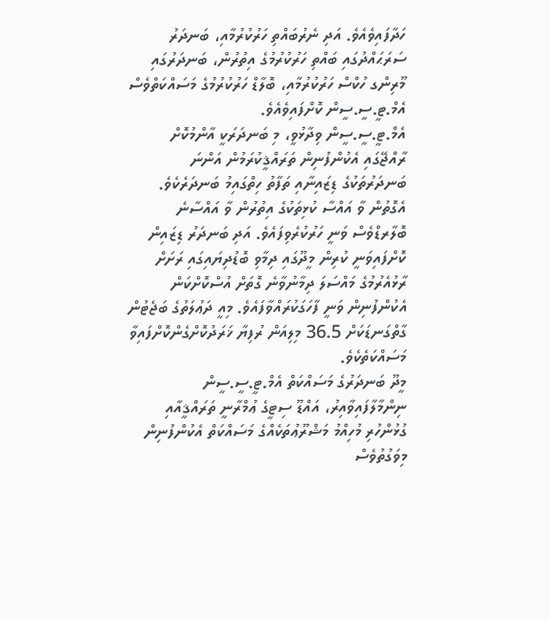ހަދާފައިވެއެވެ. އަދި ނެރުބައްތި ހަރުކުރުމާއި، ބަނދަރު ސަރަޙައްދުގައި ބައްތި ހަރުކުރުމުގެ އިތުރުން، ބަނދަރުގައި މޫރިންގ ހުކްސް ހަރުކުރުމާއި، ބޮލާޑް ހަރުކުރުމުގެ މަސައްކަތްވެސް އެމް.ޓީ.ސީ.ސީން ކޮށްފައިވެއެވެ.
އެމް.ޓީ.ސީ.ސީން ވިދާޅުވީ، މި ބަނދަރަކީ އާންމުކޮށް ރާއްޖޭގައި އެކުންފުނިން ތަރައްޤީކުރަމުން އަންނަ ބަނދަރުތަކުގެ ޑިޒައިނާއި ތަފާތު ހިތްގައިމު ބަނދަރެކެވެ.
އެގޮތުން ވާ އައްސާ ކުޅިތަކުގެ އިތުރުން ވާ އައްސާނެ ބޮލާރޑްވެސް ވަނީ ހަރުކުރެވިފައެވެ. އަދި ބަނދަރު ޑިޒައިން ކޮށްފައިވަނީ ކުރިން މީދޫގައި ދިމާވި ބޮޑުދިޔައިގައި ރަށަށް ރާޅުއެރުމުގެ މައްސަލަ ދިމާނުވާނެ ގޮތަށް އުސްކޮށްކަން އެކުންފުނިން ވަނީ ފާހަގަކުރައްވާފައެވެ. މިއީ ދަޢުލަތުގެ ބަޖެޓުން ގާތްގަނޑަކަށް 36.5 މިލިއަން ރުފިޔާ ޚަރަދުކޮށްގެންކޮށްފައިވާ މަސައްކަތެކެވެ.
މީދޫ ބަނދަރުގެ މަސައްކަތް އެމް.ޓީ.ސީ.ސީން ނިންމާލާފައިވާއިރު، އައްޑޫ ސިޓީގެ ޢުމްރާނީ ތަރައްޤީއާއި ގުޅުންހުރި މުހިއްމު މަޝްރޫޢުތަކެއްގެ މަސައްކަތް އެކުންފުނިން މިވަގުތުވެސް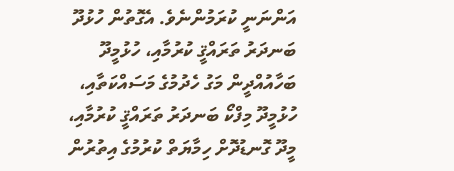އަންނަނީ ކުރަމުންނެވެ. އެގޮތުން ހުޅުދޫ ބަނދަރު ތަރައްޤީ ކުރުމާއި، ހުޅުމީދޫ ބަހާއުއްދީން މަގު ހެދުމުގެ މަސައްކަތާއި، ހުޅުމީދޫ މިފްކޯ ބަނދަރު ތަރައްޤީ ކުރުމާއި، މީދޫ ގޮނޑުދޮށް ހިމާޔަތް ކުރުމުގެ އިތުރުން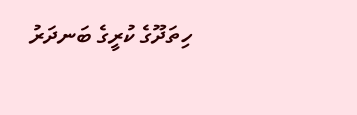ހިތަދޫގެ ކުރީގެ ބަނދަރު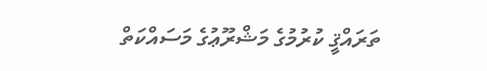ތަރައްޤީ ކުރުމުގެ މަޝްރޫޢުގެ މަސައްކަތް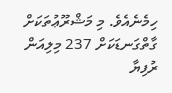ހިމެނެއެވެ. މި މަޝްރޫޢުތަކަށް ގާތްގަނޑަކަށް 237 މިލިއަން ރުފިޔާ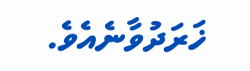ޚަރަދުވާނެއެވެ.